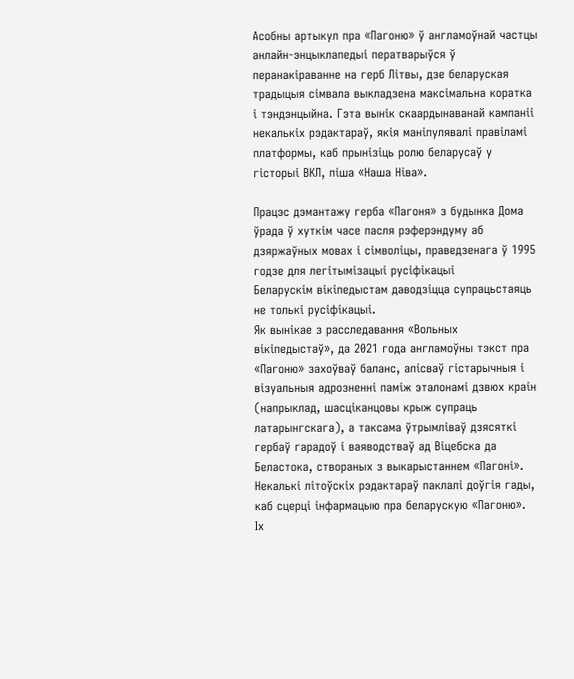Асобны артыкул пра «Пагоню» ў англамоўнай частцы анлайн-энцыклапедыі ператварыўся ў перанакіраванне на герб Літвы, дзе беларуская традыцыя сімвала выкладзена максімальна коратка і тэндэнцыйна. Гэта вынік скаардынаванай кампаніі некалькіх рэдактараў, якія маніпулявалі правіламі платформы, каб прынізіць ролю беларусаў у гісторыі ВКЛ, піша «Наша Ніва».

Працэс дэмантажу герба «Пагоня» з будынка Дома ўрада ў хуткім часе пасля рэферэндуму аб дзяржаўных мовах і сімволіцы, праведзенага ў 1995 годзе для легітымізацыі русіфікацыі
Беларускім вікіпедыстам даводзіцца супрацьстаяць не толькі русіфікацыі.
Як вынікае з расследавання «Вольных вікіпедыстаў», да 2021 года англамоўны тэкст пра «Пагоню» захоўваў баланс, апісваў гістарычныя і візуальныя адрозненні паміж эталонамі дзвюх краін (напрыклад, шасціканцовы крыж супраць латарынгскага), а таксама ўтрымліваў дзясяткі гербаў гарадоў і ваяводстваў ад Віцебска да Беластока, створаных з выкарыстаннем «Пагоні». Некалькі літоўскіх рэдактараў паклалі доўгія гады, каб сцерці інфармацыю пра беларускую «Пагоню».
Іх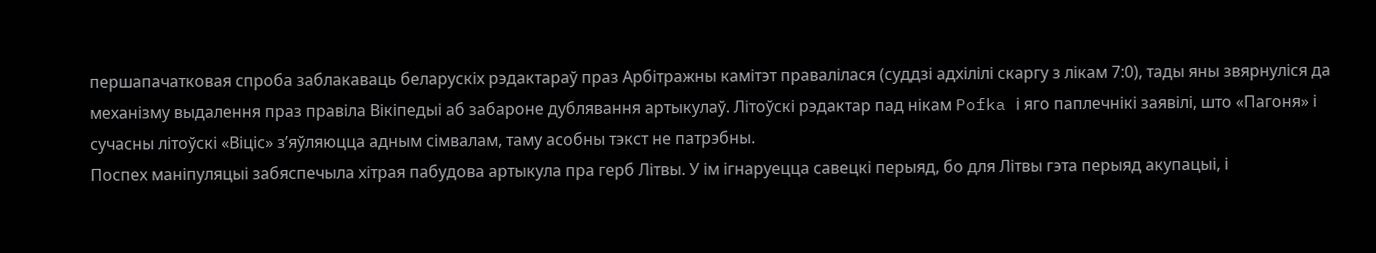першапачатковая спроба заблакаваць беларускіх рэдактараў праз Арбітражны камітэт правалілася (суддзі адхілілі скаргу з лікам 7:0), тады яны звярнуліся да механізму выдалення праз правіла Вікіпедыі аб забароне дублявання артыкулаў. Літоўскі рэдактар пад нікам Pofka і яго паплечнікі заявілі, што «Пагоня» і сучасны літоўскі «Віціс» з’яўляюцца адным сімвалам, таму асобны тэкст не патрэбны.
Поспех маніпуляцыі забяспечыла хітрая пабудова артыкула пра герб Літвы. У ім ігнаруецца савецкі перыяд, бо для Літвы гэта перыяд акупацыі, і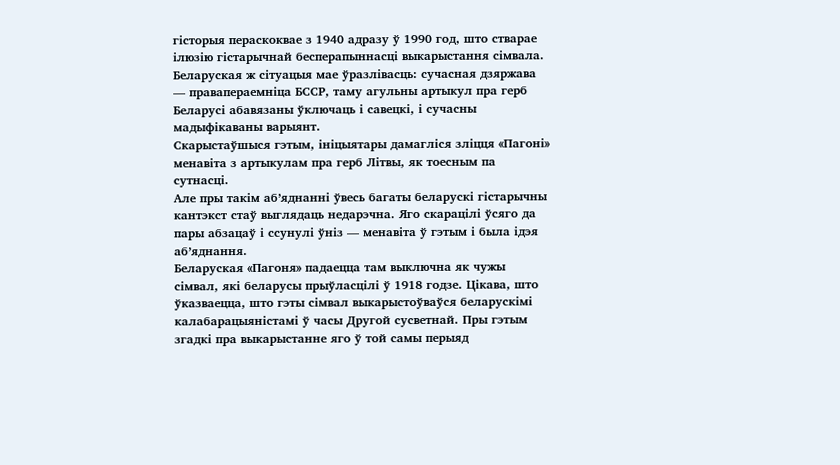гісторыя пераскоквае з 1940 адразу ў 1990 год, што стварае ілюзію гістарычнай бесперапыннасці выкарыстання сімвала.
Беларуская ж сітуацыя мае ўразлівасць: сучасная дзяржава — правапераемніца БССР, таму агульны артыкул пра герб Беларусі абавязаны ўключаць і савецкі, і сучасны мадыфікаваны варыянт.
Скарыстаўшыся гэтым, ініцыятары дамагліся зліцця «Пагоні» менавіта з артыкулам пра герб Літвы, як тоесным па сутнасці.
Але пры такім аб’яднанні ўвесь багаты беларускі гістарычны кантэкст стаў выглядаць недарэчна. Яго скарацілі ўсяго да пары абзацаў і ссунулі ўніз — менавіта ў гэтым і была ідэя аб’яднання.
Беларуская «Пагоня» падаецца там выключна як чужы сімвал, які беларусы прыўласцілі ў 1918 годзе. Цікава, што ўказваецца, што гэты сімвал выкарыстоўваўся беларускімі калабарацыяністамі ў часы Другой сусветнай. Пры гэтым згадкі пра выкарыстанне яго ў той самы перыяд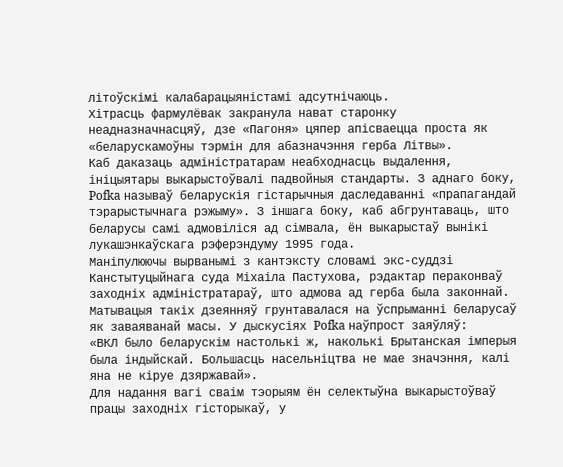літоўскімі калабарацыяністамі адсутнічаюць.
Хітрасць фармулёвак закранула нават старонку неадназначнасцяў, дзе «Пагоня» цяпер апісваецца проста як «беларускамоўны тэрмін для абазначэння герба Літвы».
Каб даказаць адміністратарам неабходнасць выдалення, ініцыятары выкарыстоўвалі падвойныя стандарты. З аднаго боку,
Pofka называў беларускія гістарычныя даследаванні «прапагандай тэрарыстычнага рэжыму». З іншага боку, каб абгрунтаваць, што беларусы самі адмовіліся ад сімвала, ён выкарыстаў вынікі лукашэнкаўскага рэферэндуму 1995 года.
Маніпулюючы вырванымі з кантэксту словамі экс-суддзі Канстытуцыйнага суда Міхаіла Пастухова, рэдактар пераконваў заходніх адміністратараў, што адмова ад герба была законнай.
Матывацыя такіх дзеянняў грунтавалася на ўспрыманні беларусаў як заваяванай масы. У дыскусіях Pofka наўпрост заяўляў:
«ВКЛ было беларускім настолькі ж, наколькі Брытанская імперыя была індыйскай. Большасць насельніцтва не мае значэння, калі яна не кіруе дзяржавай».
Для надання вагі сваім тэорыям ён селектыўна выкарыстоўваў працы заходніх гісторыкаў, у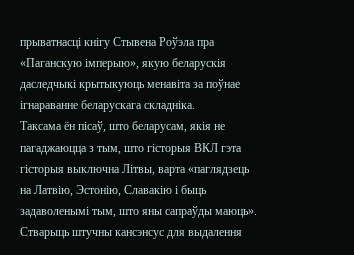прыватнасці кнігу Стывена Роўэла пра «Паганскую імперыю», якую беларускія даследчыкі крытыкуюць менавіта за поўнае ігнараванне беларускага складніка.
Таксама ён пісаў, што беларусам, якія не пагаджаюцца з тым, што гісторыя ВКЛ гэта гісторыя выключна Літвы, варта «паглядзець на Латвію, Эстонію, Славакію і быць задаволенымі тым, што яны сапраўды маюць».
Стварыць штучны кансэнсус для выдалення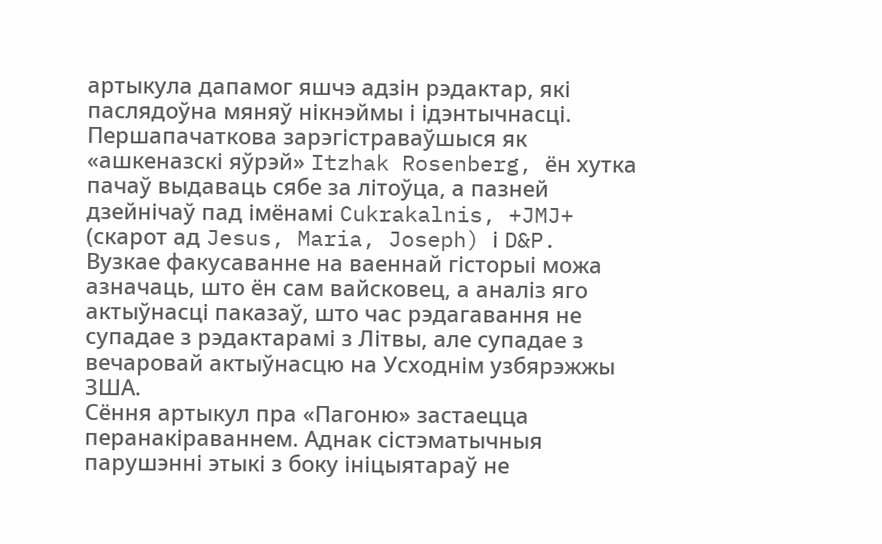артыкула дапамог яшчэ адзін рэдактар, які паслядоўна мяняў нікнэймы і ідэнтычнасці.
Першапачаткова зарэгістраваўшыся як «ашкеназскі яўрэй» Itzhak Rosenberg, ён хутка пачаў выдаваць сябе за літоўца, а пазней дзейнічаў пад імёнамі Cukrakalnis, +JMJ+ (скарот ад Jesus, Maria, Joseph) і D&P.
Вузкае факусаванне на ваеннай гісторыі можа азначаць, што ён сам вайсковец, а аналіз яго актыўнасці паказаў, што час рэдагавання не супадае з рэдактарамі з Літвы, але супадае з вечаровай актыўнасцю на Усходнім узбярэжжы ЗША.
Сёння артыкул пра «Пагоню» застаецца перанакіраваннем. Аднак сістэматычныя парушэнні этыкі з боку ініцыятараў не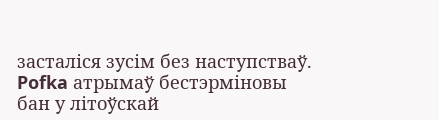засталіся зусім без наступстваў.
Pofka атрымаў бестэрміновы бан у літоўскай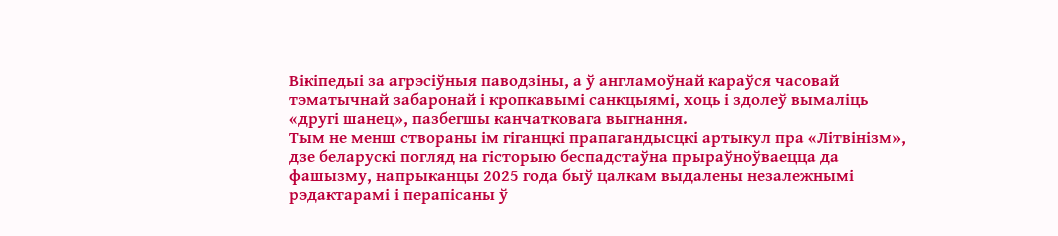Вікіпедыі за агрэсіўныя паводзіны, а ў англамоўнай караўся часовай тэматычнай забаронай і кропкавымі санкцыямі, хоць і здолеў вымаліць «другі шанец», пазбегшы канчатковага выгнання.
Тым не менш створаны ім гіганцкі прапагандысцкі артыкул пра «Літвінізм», дзе беларускі погляд на гісторыю беспадстаўна прыраўноўваецца да фашызму, напрыканцы 2025 года быў цалкам выдалены незалежнымі рэдактарамі і перапісаны ў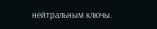нейтральным ключы.